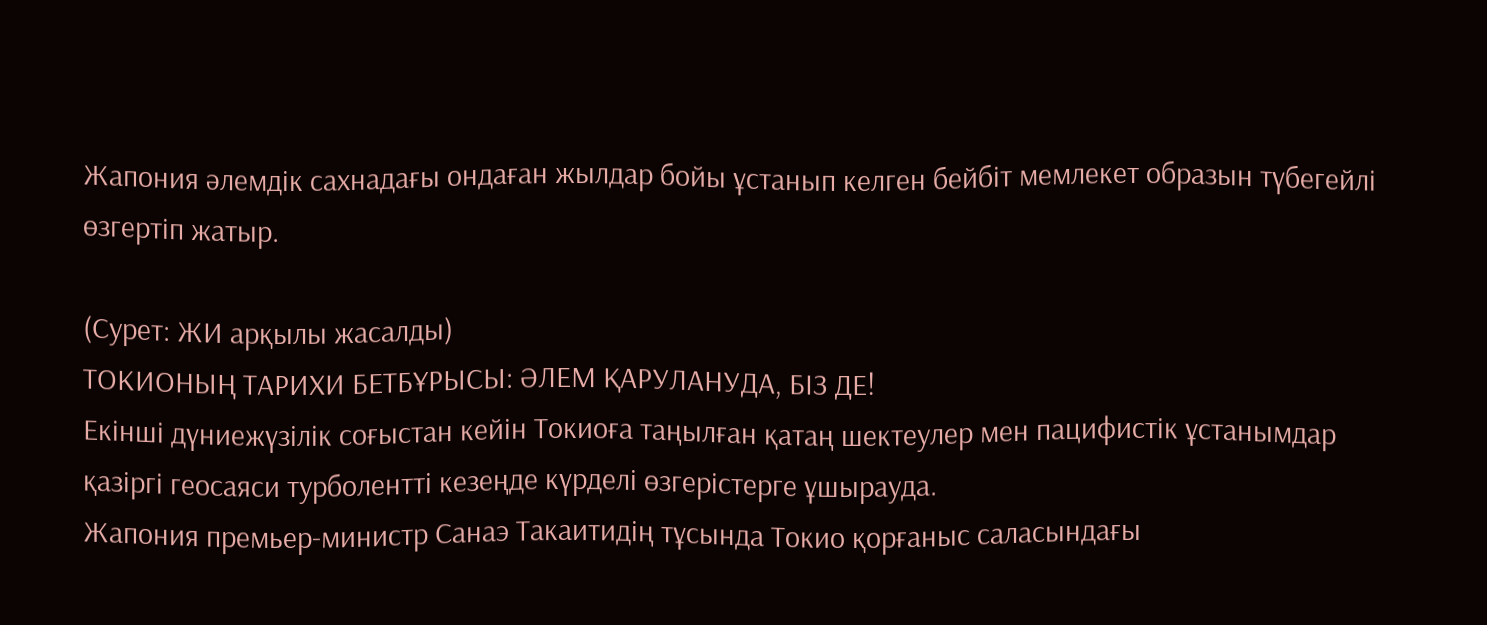Жапония әлемдік сахнадағы ондаған жылдар бойы ұстанып келген бейбіт мемлекет образын түбегейлі өзгертіп жатыр.

(Сурет: ЖИ арқылы жасалды)
ТОКИОНЫҢ ТАРИХИ БЕТБҰРЫСЫ: ӘЛЕМ ҚАРУЛАНУДА, БІЗ ДЕ!
Екінші дүниежүзілік соғыстан кейін Токиоға таңылған қатаң шектеулер мен пацифистік ұстанымдар қазіргі геосаяси турболентті кезеңде күрделі өзгерістерге ұшырауда.
Жапония премьер-министр Санаэ Такаитидің тұсында Токио қорғаныс саласындағы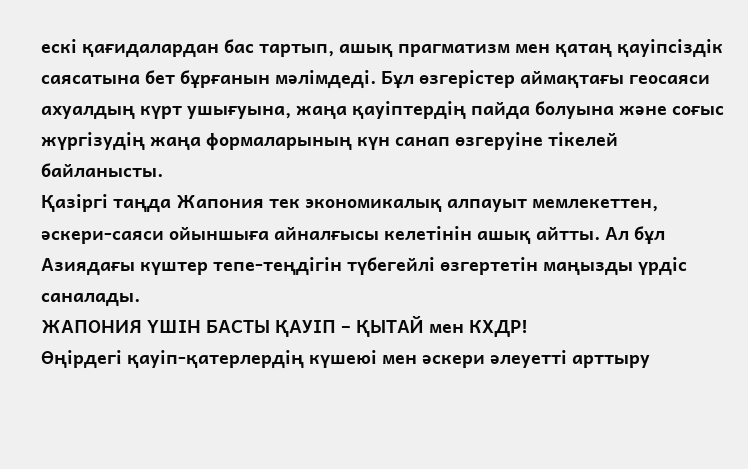ескі қағидалардан бас тартып, ашық прагматизм мен қатаң қауіпсіздік саясатына бет бұрғанын мәлімдеді. Бұл өзгерістер аймақтағы геосаяси ахуалдың күрт ушығуына, жаңа қауіптердің пайда болуына және соғыс жүргізудің жаңа формаларының күн санап өзгеруіне тікелей байланысты.
Қазіргі таңда Жапония тек экономикалық алпауыт мемлекеттен, әскери-саяси ойыншыға айналғысы келетінін ашық айтты. Ал бұл Азиядағы күштер тепе-теңдігін түбегейлі өзгертетін маңызды үрдіс саналады.
ЖАПОНИЯ ҮШІН БАСТЫ ҚАУІП – ҚЫТАЙ мен КХДР!
Өңірдегі қауіп-қатерлердің күшеюі мен әскери әлеуетті арттыру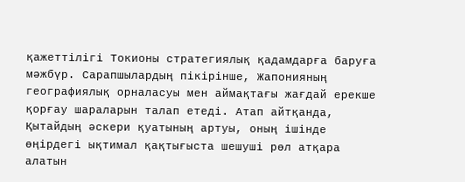қажеттілігі Токионы стратегиялық қадамдарға баруға мәжбүр. Сарапшылардың пікірінше, Жапонияның географиялық орналасуы мен аймақтағы жағдай ерекше қорғау шараларын талап етеді. Атап айтқанда, Қытайдың әскери қуатының артуы, оның ішінде өңірдегі ықтимал қақтығыста шешуші рөл атқара алатын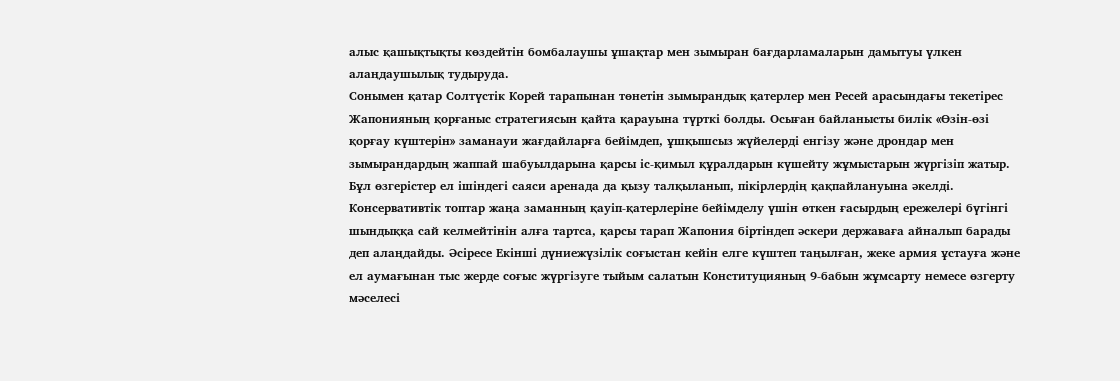алыс қашықтықты көздейтін бомбалаушы ұшақтар мен зымыран бағдарламаларын дамытуы үлкен алаңдаушылық тудыруда.
Сонымен қатар Солтүстік Корей тарапынан төнетін зымырандық қатерлер мен Ресей арасындағы текетірес Жапонияның қорғаныс стратегиясын қайта қарауына түрткі болды. Осыған байланысты билік «Өзін-өзі қорғау күштерін» заманауи жағдайларға бейімдеп, ұшқышсыз жүйелерді енгізу және дрондар мен зымырандардың жаппай шабуылдарына қарсы іс-қимыл құралдарын күшейту жұмыстарын жүргізіп жатыр.
Бұл өзгерістер ел ішіндегі саяси аренада да қызу талқыланып, пікірлердің қақпайлануына әкелді. Консервативтік топтар жаңа заманның қауіп-қатерлеріне бейімделу үшін өткен ғасырдың ережелері бүгінгі шындыққа сай келмейтінін алға тартса, қарсы тарап Жапония біртіндеп әскери державаға айналып барады деп алаңдайды. Әсіресе Екінші дүниежүзілік соғыстан кейін елге күштеп таңылған, жеке армия ұстауға және ел аумағынан тыс жерде соғыс жүргізуге тыйым салатын Конституцияның 9-бабын жұмсарту немесе өзгерту мәселесі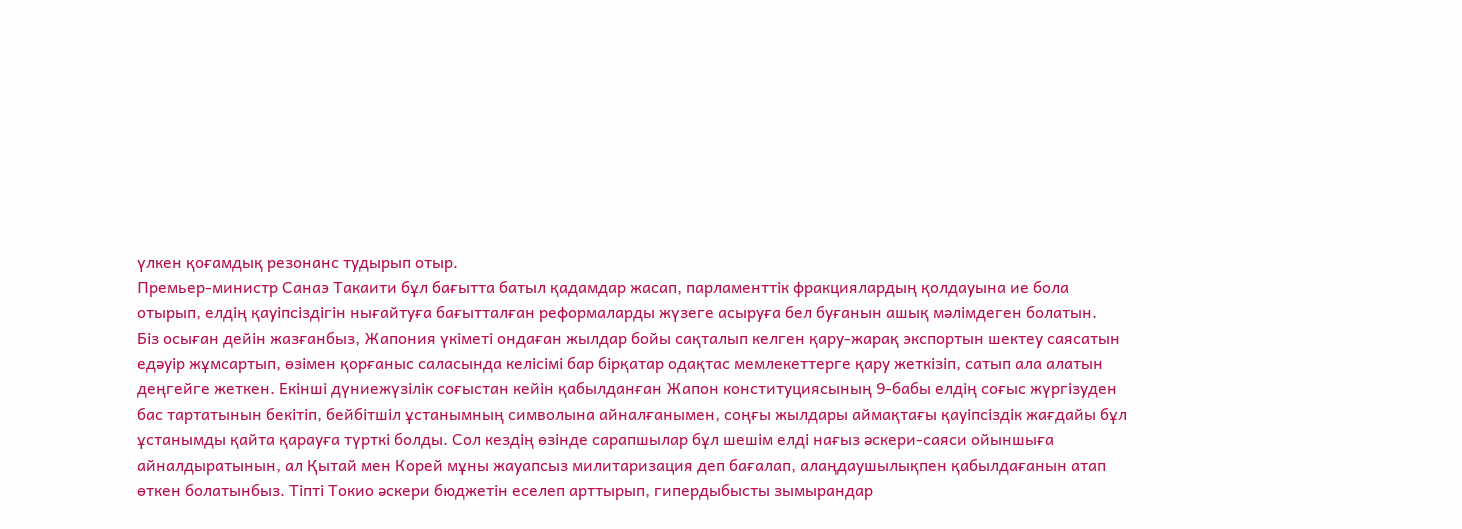үлкен қоғамдық резонанс тудырып отыр.
Премьер-министр Санаэ Такаити бұл бағытта батыл қадамдар жасап, парламенттік фракциялардың қолдауына ие бола отырып, елдің қауіпсіздігін нығайтуға бағытталған реформаларды жүзеге асыруға бел буғанын ашық мәлімдеген болатын.
Біз осыған дейін жазғанбыз, Жапония үкіметі ондаған жылдар бойы сақталып келген қару-жарақ экспортын шектеу саясатын едәуір жұмсартып, өзімен қорғаныс саласында келісімі бар бірқатар одақтас мемлекеттерге қару жеткізіп, сатып ала алатын деңгейге жеткен. Екінші дүниежүзілік соғыстан кейін қабылданған Жапон конституциясының 9-бабы елдің соғыс жүргізуден бас тартатынын бекітіп, бейбітшіл ұстанымның символына айналғанымен, соңғы жылдары аймақтағы қауіпсіздік жағдайы бұл ұстанымды қайта қарауға түрткі болды. Сол кездің өзінде сарапшылар бұл шешім елді нағыз әскери-саяси ойыншыға айналдыратынын, ал Қытай мен Корей мұны жауапсыз милитаризация деп бағалап, алаңдаушылықпен қабылдағанын атап өткен болатынбыз. Тіпті Токио әскери бюджетін еселеп арттырып, гипердыбысты зымырандар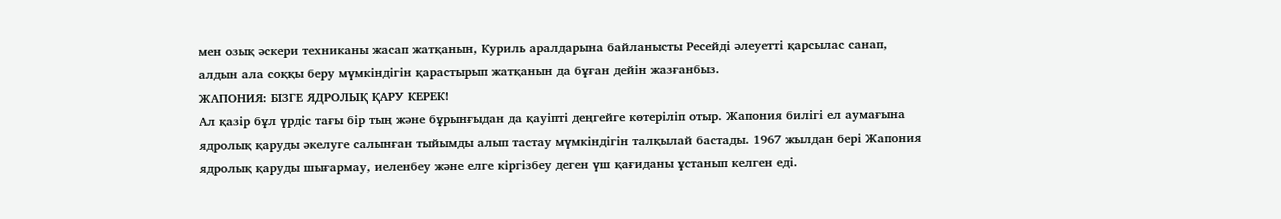мен озық әскери техниканы жасап жатқанын, Куриль аралдарына байланысты Ресейді әлеуетті қарсылас санап, алдын ала соққы беру мүмкіндігін қарастырып жатқанын да бұған дейін жазғанбыз.
ЖАПОНИЯ: БІЗГЕ ЯДРОЛЫҚ ҚАРУ КЕРЕК!
Ал қазір бұл үрдіс тағы бір тың және бұрынғыдан да қауіпті деңгейге көтеріліп отыр. Жапония билігі ел аумағына ядролық қаруды әкелуге салынған тыйымды алып тастау мүмкіндігін талқылай бастады. 1967 жылдан бері Жапония ядролық қаруды шығармау, иеленбеу және елге кіргізбеу деген үш қағиданы ұстанып келген еді.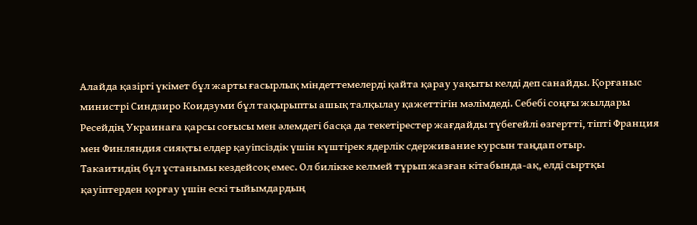Алайда қазіргі үкімет бұл жарты ғасырлық міндеттемелерді қайта қарау уақыты келді деп санайды. Қорғаныс министрі Синдзиро Коидзуми бұл тақырыпты ашық талқылау қажеттігін мәлімдеді. Себебі соңғы жылдары Ресейдің Украинаға қарсы соғысы мен әлемдегі басқа да текетірестер жағдайды түбегейлі өзгертті, тіпті Франция мен Финляндия сияқты елдер қауіпсіздік үшін күштірек ядерлік сдерживание курсын таңдап отыр.
Такаитидің бұл ұстанымы кездейсоқ емес. Ол билікке келмей тұрып жазған кітабында-ақ, елді сыртқы қауіптерден қорғау үшін ескі тыйымдардың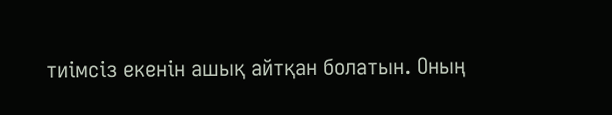тиімсіз екенін ашық айтқан болатын. Оның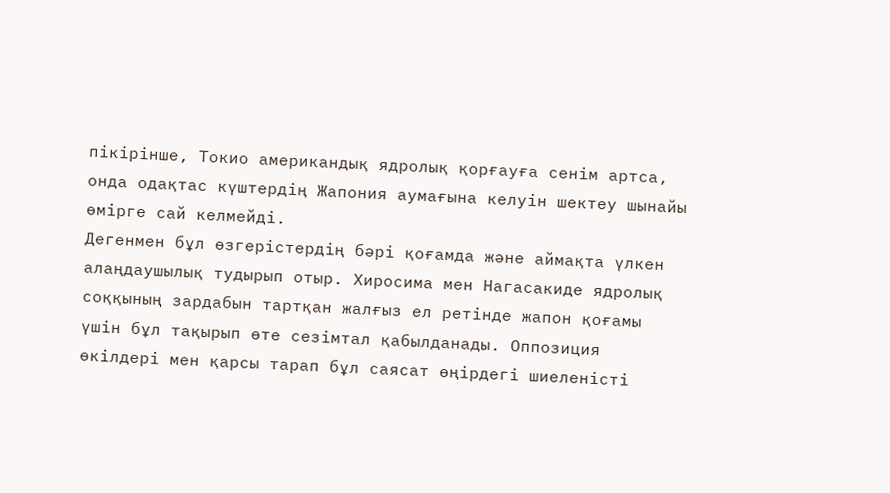пікірінше, Токио американдық ядролық қорғауға сенім артса, онда одақтас күштердің Жапония аумағына келуін шектеу шынайы өмірге сай келмейді.
Дегенмен бұл өзгерістердің бәрі қоғамда және аймақта үлкен алаңдаушылық тудырып отыр. Хиросима мен Нагасакиде ядролық соққының зардабын тартқан жалғыз ел ретінде жапон қоғамы үшін бұл тақырып өте сезімтал қабылданады. Оппозиция өкілдері мен қарсы тарап бұл саясат өңірдегі шиеленісті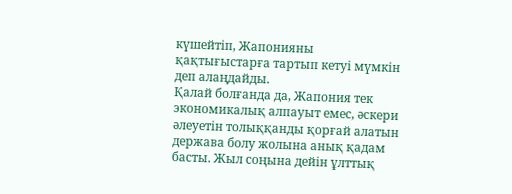күшейтіп, Жапонияны қақтығыстарға тартып кетуі мүмкін деп алаңдайды.
Қалай болғанда да, Жапония тек экономикалық алпауыт емес, әскери әлеуетін толыққанды қорғай алатын держава болу жолына анық қадам басты. Жыл соңына дейін ұлттық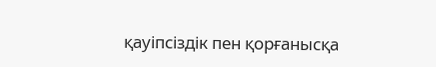қауіпсіздік пен қорғанысқа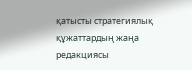қатысты стратегиялық құжаттардың жаңа редакциясы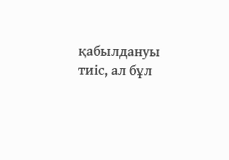қабылдануы тиіс, ал бұл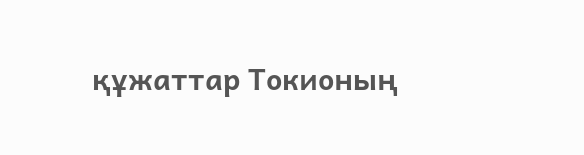құжаттар Токионың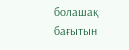болашақ бағытын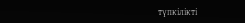түпкілікті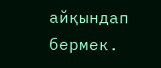айқындап бермек.